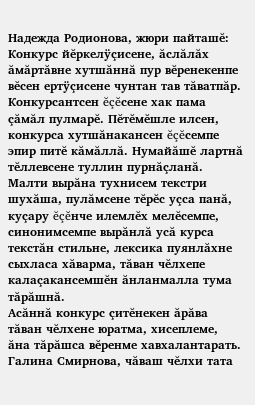Надежда Родионова, жюри пайташĕ:
Конкурс йĕркелÿçисене, ăслăлăх ăмăртăвне хутшăннă пур вĕренекенпе вĕсен ертÿçисене чунтан тав тăватпăр. Конкурсантсен ĕçĕсене хак пама çăмăл пулмарĕ. Пĕтĕмĕшле илсен, конкурса хутшăнакансен ĕçĕсемпе эпир питĕ кăмăллă. Нумайăшĕ лартнă тĕллевсене туллин пурнăçланă. Малти вырăна тухнисем текстри шухăша, пулăмсене тĕрĕс уçса панă, куçару ĕçĕнче илемлĕх мелĕсемпе, синонимсемпе вырăнлă усă курса текстăн стильне, лексика пуянлăхне сыхласа хăварма, тăван чĕлхепе калаçакансемшĕн ăнланмалла тума тăрăшнă.
Асăннă конкурс çитĕнекен ăрăва тăван чĕлхене юратма, хисеплеме, ăна тăрăшса вĕренме хавхалантарать.
Галина Смирнова, чăваш чĕлхи тата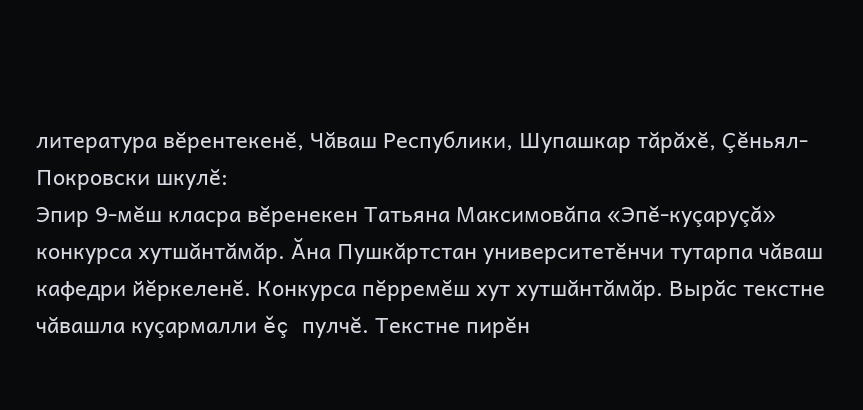литература вĕрентекенĕ, Чăваш Республики, Шупашкар тăрăхĕ, Çĕньял-Покровски шкулĕ:
Эпир 9-мĕш класра вĕренекен Татьяна Максимовăпа «Эпĕ-куçаруçă» конкурса хутшăнтăмăр. Ăна Пушкăртстан университетĕнчи тутарпа чăваш кафедри йĕркеленĕ. Конкурса пĕрремĕш хут хутшăнтăмăр. Вырăс текстне чăвашла куçармалли ĕç пулчĕ. Текстне пирĕн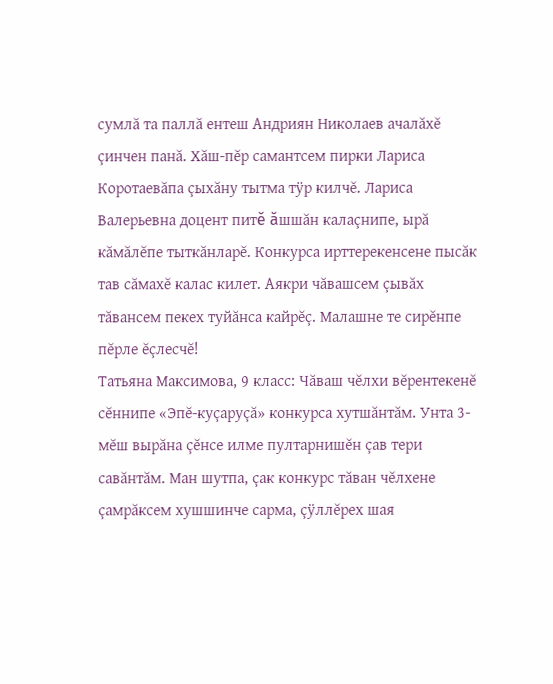сумлă та паллă ентеш Андриян Николаев ачалăхĕ çинчен панă. Хăш-пĕр самантсем пирки Лариса Коротаевăпа çыхăну тытма тÿр килчĕ. Лариса Валерьевна доцент питĕ ăшшăн калаçнипе, ырă кăмăлĕпе тыткăнларĕ. Конкурса ирттерекенсене пысăк тав сăмахĕ калас килет. Аякри чăвашсем çывăх тăвансем пекех туйăнса кайрĕç. Малашне те сирĕнпе пĕрле ĕçлесчĕ!
Татьяна Максимова, 9 класс: Чăваш чĕлхи вĕрентекенĕ сĕннипе «Эпĕ-куçаруçă» конкурса хутшăнтăм. Унта 3-мĕш вырăна çĕнсе илме пултарнишĕн çав тери савăнтăм. Ман шутпа, çак конкурс тăван чĕлхене çамрăксем хушшинче сарма, çÿллĕрех шая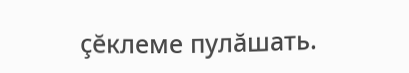çĕклеме пулăшать.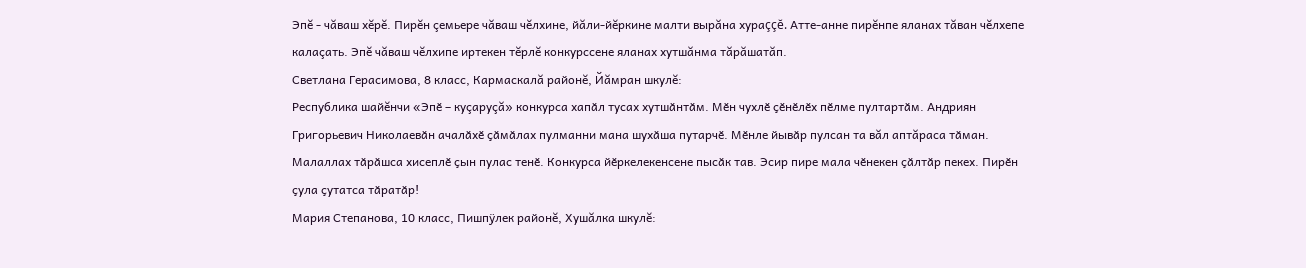Эпĕ - чăваш хĕрĕ. Пирĕн çемьере чăваш чĕлхине, йăли-йĕркине малти вырăна хураççĕ. Атте-анне пирĕнпе яланах тăван чĕлхепе калаçать. Эпĕ чăваш чĕлхипе иртекен тĕрлĕ конкурссене яланах хутшăнма тăрăшатăп.
Светлана Герасимова, 8 класс, Кармаскалă районĕ, Йăмран шкулĕ:
Республика шайĕнчи «Эпӗ – куçаруçă» конкурса хапӑл тусах хутшӑнтӑм. Мӗн чухлӗ ҫӗнӗлӗх пӗлме пултартӑм. Андриян Григорьевич Николаевӑн ачалӑхӗ ҫӑмӑлах пулманни мана шухӑша путарчӗ. Мӗнле йывӑр пулсан та вăл аптăраса тӑман. Малаллах тӑрӑшса хисеплӗ ҫын пулас тенӗ. Конкурса йӗркелекенсене пысӑк тав. Эсир пире мала чӗнекен ҫӑлтӑр пекех. Пирӗн ҫула ҫутатса тӑратӑр!
Мария Степанова, 10 класс, Пишпÿлек районĕ, Хушăлка шкулĕ: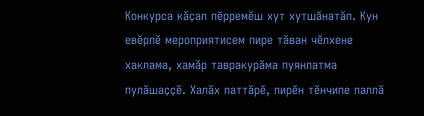Конкурса кӑҫал пӗрремӗш хут хутшӑнатӑп. Кун евӗрлӗ мероприятисем пире тӑван чӗлхене хаклама, хамӑр тавракурăма пуянлатма пулӑшаҫҫӗ. Халӑх паттӑрӗ, пирӗн тӗнчипе паллӑ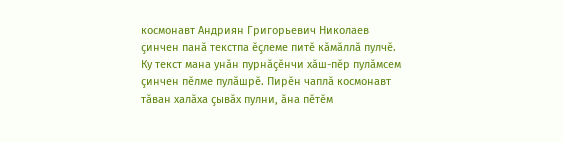космонавт Андриян Григорьевич Николаев ҫинчен панӑ текстпа ӗҫлеме питӗ кӑмӑллă пулчӗ. Ку текст мана унӑн пурнӑҫӗнчи хӑш-пӗр пулӑмсем ҫинчен пӗлме пулӑшрӗ. Пирӗн чаплӑ космонавт тӑван халӑха ҫывӑх пулни, ӑна пӗтӗм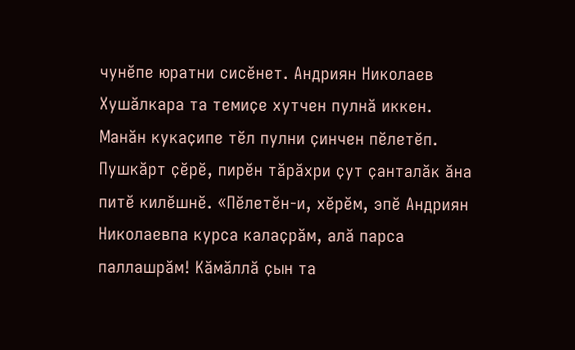чунӗпе юратни сисӗнет. Андриян Николаев Хушӑлкара та темиҫе хутчен пулнӑ иккен. Манăн кукаҫипе тӗл пулни ҫинчен пӗлетӗп. Пушкӑрт ҫӗрӗ, пирӗн тӑрӑхри ҫут ҫанталӑк ӑна питӗ килӗшнӗ. «Пӗлетӗн-и, хӗрӗм, эпӗ Андриян Николаевпа курса калаҫрӑм, алӑ парса паллашрӑм! Кӑмӑллӑ ҫын та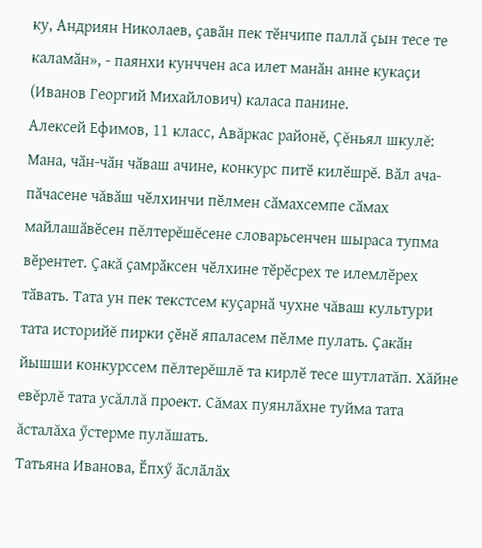ку, Андриян Николаев, ҫавӑн пек тӗнчипе паллӑ ҫын тесе те каламӑн», - паянхи кунччен аса илет манӑн анне кукаҫи (Иванов Георгий Михайлович) каласа панине.
Алексей Ефимов, 11 класс, Авăркас районĕ, Çĕньял шкулĕ:
Мана, чӑн-чӑн чӑваш ачине, конкурс питӗ килӗшрĕ. Вӑл ача-пӑчасене чăвӑш чӗлхинчи пӗлмен сӑмахсемпе сӑмах майлашӑвӗсен пĕлтерĕшĕсене словарьсенчен шыраса тупма вӗрентет. Ҫакă ҫамрӑксен чӗлхине тӗрӗсрех те илемлӗрех тӑвать. Тата ун пек текстсем куҫарнӑ чухне чăваш культури тата историйĕ пирки ҫӗнӗ япаласем пӗлме пулать. Ҫакӑн йышши конкурссем пĕлтерĕшлĕ та кирлӗ тесе шутлатăп. Хăйне евĕрлĕ тата усăллă проект. Сăмах пуянлăхне туйма тата ăсталăха ӳстерме пулăшать.
Татьяна Иванова, Ӗпхӳ ӑслӑлӑх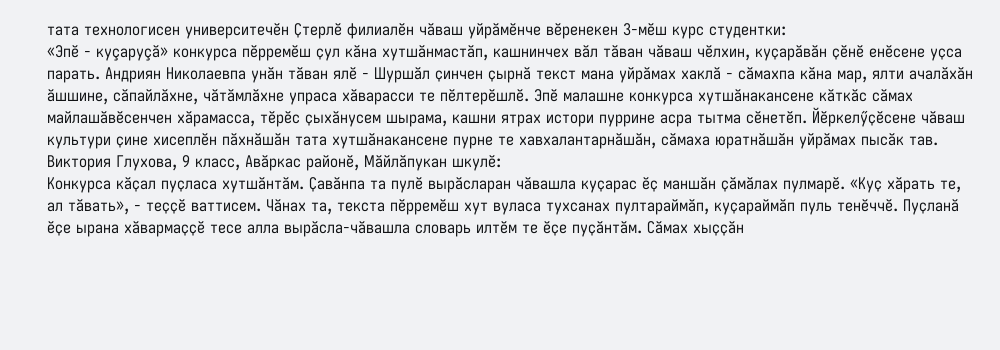тата технологисен университечӗн Ҫтерлӗ филиалӗн чӑваш уйрӑмӗнче вӗренекен 3-мӗш курс студентки:
«Эпӗ - куçаруçă» конкурса пӗрремӗш ҫул кӑна хутшӑнмастӑп, кашнинчех вӑл тӑван чӑваш чӗлхин, куҫарӑвӑн ҫӗнӗ енӗсене уҫса парать. Андриян Николаевпа унӑн тӑван ялӗ - Шуршӑл ҫинчен ҫырнӑ текст мана уйрӑмах хаклӑ - сӑмахпа кӑна мар, ялти ачалӑхӑн ӑшшине, сӑпайлӑхне, чӑтӑмлӑхне упраса хӑварасси те пӗлтерӗшлӗ. Эпӗ малашне конкурса хутшӑнакансене кӑткӑс сӑмах майлашӑвӗсенчен хӑрамасса, тӗрӗс ҫыхӑнусем шырама, кашни ятрах истори пуррине асра тытма сӗнетӗп. Йӗркелӳҫӗсене чӑваш культури ҫине хисеплӗн пӑхнӑшӑн тата хутшӑнакансене пурне те хавхалантарнӑшӑн, сӑмаха юратнӑшӑн уйрӑмах пысӑк тав.
Виктория Глухова, 9 класс, Авăркас районĕ, Мăйлăпукан шкулĕ:
Конкурса кӑҫал пуҫласа хутшӑнтӑм. Ҫавӑнпа та пулӗ вырӑсларан чӑвашла куҫарас ӗҫ маншӑн ҫӑмӑлах пулмарӗ. «Куҫ хӑрать те, ал тӑвать», - теҫҫӗ ваттисем. Чӑнах та, текста пӗрремӗш хут вуласа тухсанах пултараймӑп, куҫараймӑп пуль тенӗччӗ. Пуҫланӑ ӗҫе ырана хӑвармаҫҫӗ тесе алла вырӑсла-чӑвашла словарь илтӗм те ӗҫе пуҫӑнтӑм. Сӑмах хыҫҫӑн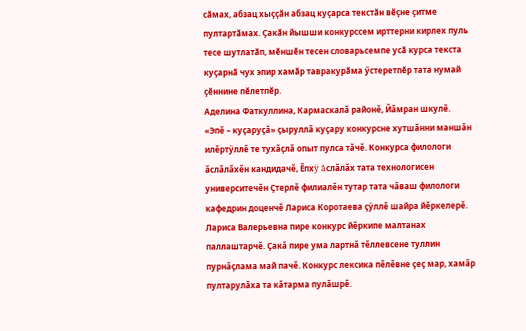сӑмах, абзац хыҫҫӑн абзац куҫарса текстӑн вӗҫне ҫитме пултартӑмах. Ҫакӑн йышши конкурссем ирттерни кирлех пуль тесе шутлатӑп, мӗншӗн тесен словарьсемпе усӑ курса текста куҫарнӑ чух эпир хамӑр тавракурӑма ӳстеретпӗр тата нумай ҫӗннине пӗлетпӗр.
Аделина Фаткуллина, Кармаскалă районĕ, Йăмран шкулĕ.
«Эпĕ – куçаруçă» çыруллă куçару конкурсне хутшăнни маншăн илĕртÿллĕ те тухăçлă опыт пулса тăчĕ. Конкурса филологи ăслăлăхĕн кандидачĕ, Ĕпхÿ ăслăлăх тата технологисен университечĕн Çтерлĕ филиалĕн тутар тата чăваш филологи кафедрин доценчĕ Лариса Коротаева çÿллĕ шайра йĕркелерĕ. Лариса Валерьевна пире конкурс йĕркипе малтанах паллаштарчĕ. Çакă пире ума лартнă тĕллевсене туллин пурнăçлама май пачĕ. Конкурс лексика пĕлĕвне çеç мар, хамăр пултарулăха та кăтарма пулăшрĕ.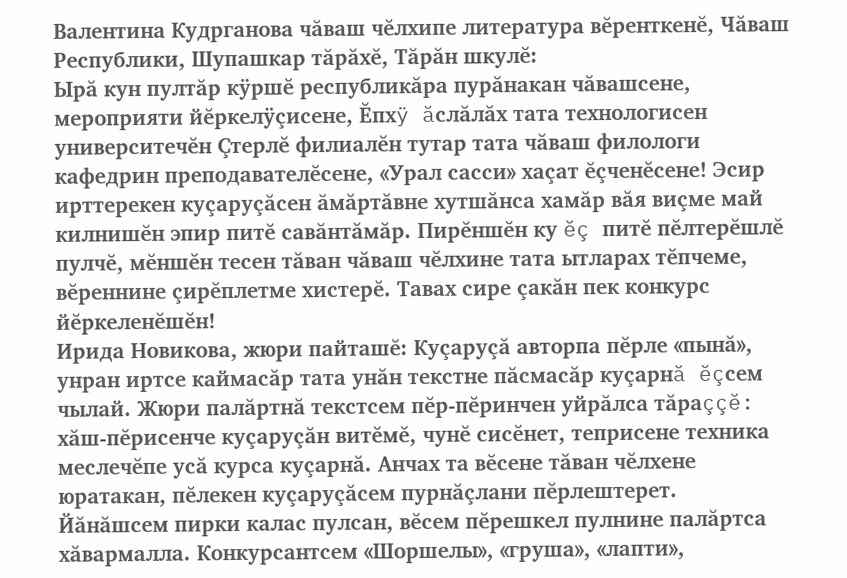Валентина Кудрганова чăваш чĕлхипе литература вĕренткенĕ, Чăваш Республики, Шупашкар тăрăхĕ, Тăрăн шкулĕ:
Ырă кун пултăр кÿршĕ республикăра пурăнакан чăвашсене, мероприяти йĕркелÿçисене, Ĕпхÿ ăслăлăх тата технологисен университечĕн Çтерлĕ филиалĕн тутар тата чăваш филологи кафедрин преподавателĕсене, «Урал сасси» хаçат ĕçченĕсене! Эсир ирттерекен куçаруçăсен ăмăртăвне хутшăнса хамăр вăя виçме май килнишĕн эпир питĕ савăнтăмăр. Пирĕншĕн ку ĕç питĕ пĕлтерĕшлĕ пулчĕ, мĕншĕн тесен тăван чăваш чĕлхине тата ытларах тĕпчеме, вĕреннине çирĕплетме хистерĕ. Тавах сире çакăн пек конкурс йĕркеленĕшĕн!
Ирида Новикова, жюри пайташĕ: Куçаруçă авторпа пĕрле «пынă», унран иртсе каймасăр тата унăн текстне пăсмасăр куçарнă ĕçсем чылай. Жюри палăртнă текстсем пĕр-пĕринчен уйрăлса тăраççĕ: хăш-пĕрисенче куçаруçăн витĕмĕ, чунĕ сисĕнет, теприсене техника меслечĕпе усă курса куçарнă. Анчах та вĕсене тăван чĕлхене юратакан, пĕлекен куçаруçăсем пурнăçлани пĕрлештерет.
Йăнăшсем пирки калас пулсан, вĕсем пĕрешкел пулнине палăртса хăвармалла. Конкурсантсем «Шоршелы», «груша», «лапти»,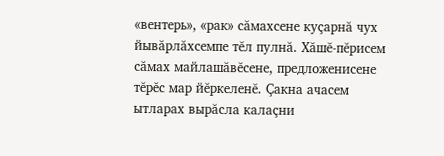«вентерь», «рак» сăмахсене куçарнă чух йывăрлăхсемпе тĕл пулнă. Хăшĕ-пĕрисем сăмах майлашăвĕсене, предложенисене тĕрĕс мар йĕркеленĕ. Çакна ачасем ытларах вырăсла калаçни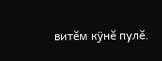витĕм кÿнĕ пулĕ.